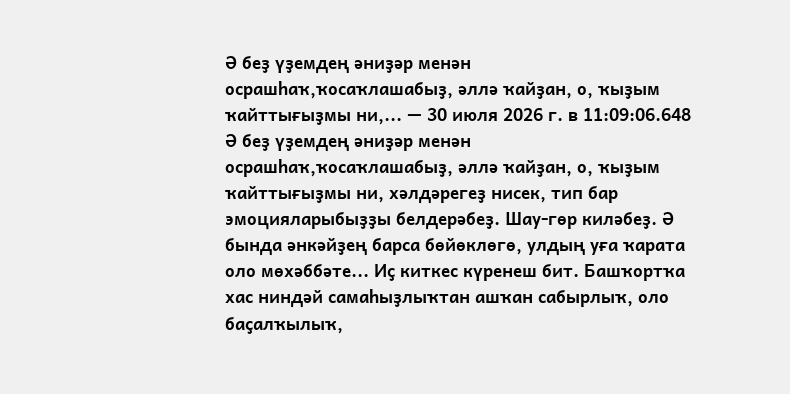Ә беҙ үҙемдең әниҙәр менән осрашһаҡ,ҡосаҡлашабыҙ, әллә ҡайҙан, о, ҡыҙым ҡайттығыҙмы ни,... — 30 июля 2026 г. в 11:09:06.648
Ә беҙ үҙемдең әниҙәр менән осрашһаҡ,ҡосаҡлашабыҙ, әллә ҡайҙан, о, ҡыҙым ҡайттығыҙмы ни, хәлдәрегеҙ нисек, тип бар эмоцияларыбыҙҙы белдерәбеҙ. Шау-гөр киләбеҙ. Ә бында әнкәйҙең барса бөйөклөгө, улдың уға ҡарата оло мөхәббәте... Иҫ киткес күренеш бит. Башҡортҡа хас ниндәй самаһыҙлыҡтан ашҡан сабырлыҡ, оло баҫалҡылыҡ,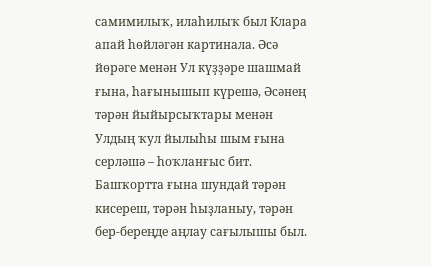самимилыҡ, илаһилыҡ был Клара апай һөйләгән картинала. Әсә йөрәге менән Ул күҙҙәре шашмай ғына, һағынышып күрешә, Әсәнең тәрән йыйырсыҡтары менән Улдың ҡул йылыһы шым ғына серләшә – һоҡланғыс бит. Башҡортта ғына шундай тәрән кисереш, тәрән һыҙланыу, тәрән бер-береңде аңлау сағылышы был.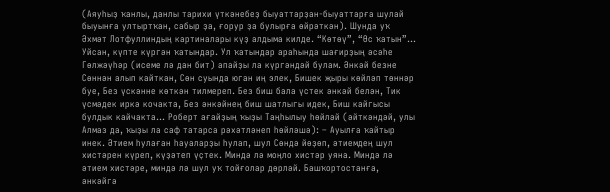(Аяуһыҙ ҡанлы, данлы тарихи үткәнебеҙ быуаттарҙан-быуаттарға шулай быуынға ултыртҡан, сабыр ҙа, ғорур ҙа булырға өйрәткән). Шунда уҡ Әхмәт Лотфуллиндың картиналары күҙ алдыма килде. “Көтөү”, “Өс ҡатын”... Уйсан, күпте күргән ҡатындар. Ул ҡатындар араһында шағирҙың әсәһе Гөлжәүһәр (исеме лә дан бит) апайҙы ла күргәндәй булам. Әнкәй безне Сөннән алып кайткан, Сөн суында юган иң элек, Бишек җыры көйләп төннәр буе, Без үскәнне көткән тилмереп. Без биш бала үстек әнкәй белән, Тик үсмәдек иркә кочакта, Без әнкәйнең биш шатлыгы идек, Биш кайгысы булдык кайчакта... Роберт ағайҙың ҡыҙы Таңһылыу һөйләй (әйткәндәй, улы Алмаз да, ҡыҙы ла саф татарса рәхәтләнеп һөйләшә): – Ауылға ҡайтыр инек. Әтием һулаған һауаларҙы һулап, шул Сөндә йөҙөп, әтиемдең шул хистәрен күреп, күҙәтеп үҫтек. Миндә лә моңло хистәр уяна. Миндә лә әтием хистәре, миндә лә шул уҡ тойғолар дөрләй. Башҡортостанға, әнкәйгә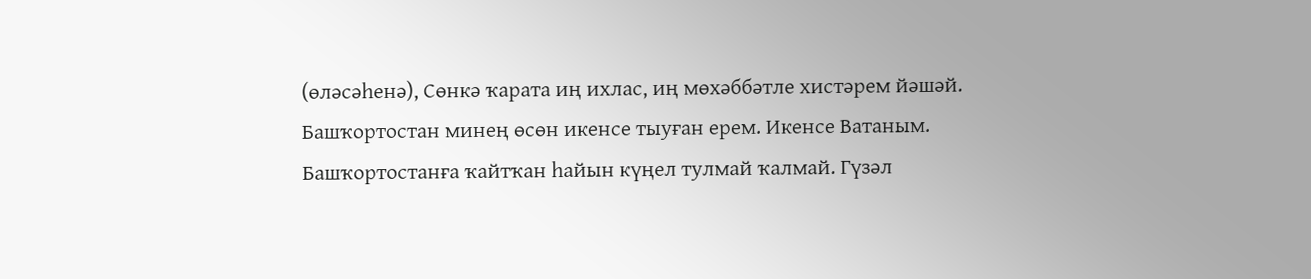(өләсәһенә), Сөнкә ҡарата иң ихлас, иң мөхәббәтле хистәрем йәшәй. Башҡортостан минең өсөн икенсе тыуған ерем. Икенсе Ватаным. Башҡортостанға ҡайтҡан һайын күңел тулмай ҡалмай. Гүзәл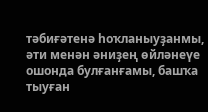тәбиғәтенә һоҡланыуҙанмы, әти менән әниҙең өйләнеүе ошонда булғанғамы, башҡа тыуған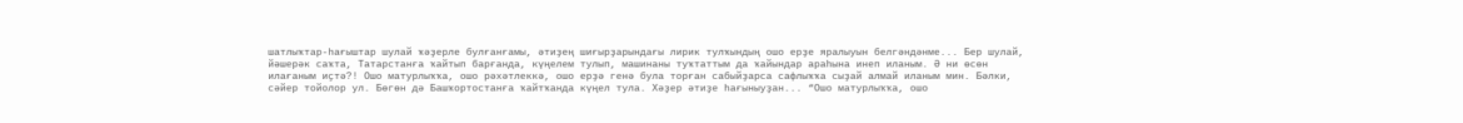шатлыҡтар-һағыштар шулай ҡәҙерле булғанғамы, әтиҙең шиғырҙарындағы лирик тулҡындың ошо ерҙе яралыуын белгәндәнме... Бер шулай, йәшерәк саҡта, Татарстанға ҡайтып барғанда, күңелем тулып, машинаны туҡтаттым да ҡайындар араһына инеп иланым. Ә ни өсөн илағаным иҫтә?! Ошо матурлыҡҡа, ошо рәхәтлеккә, ошо ерҙә генә була торған сабыйҙарса сафлыҡҡа сыҙай алмай иланым мин. Бәлки, сәйер тойолор ул. Бөгөн дә Башҡортостанға ҡайтҡанда күңел тула. Хәҙер әтиҙе һағыныуҙан... “Ошо матурлыҡҡа, ошо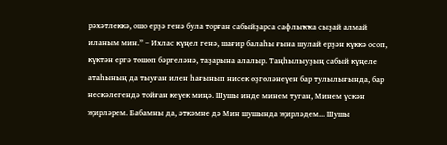рәхәтлеккә, ошо ерҙә генә була торған сабыйҙарса сафлыҡҡа сыҙай алмай иланым мин.” – Ихлас күңел генә, шағир балаһы ғына шулай ерҙән күккә осоп, күктән ергә төшөп бәргеләнә, таҙарына алалыр. Таңһылыуҙың сабый күңеле атаһының да тыуған илен һағынып нисек өҙгөләнеүен бар тулылығында, бар нескәлегендә тойған кеүек миңә. Шушы инде минем туган, Минем үскән җирләрем. Бабамны да, әткәмне дә Мин шушында җирләдем... Шушы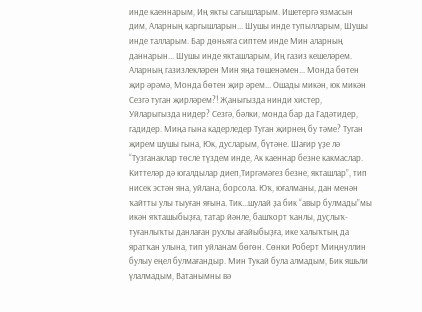инде каеннарым, Иң якты сагышларым. Ишетергә язмасын дим, Аларның каргышларын... Шушы инде тупылларым, Шушы инде талларым. Бар дөньяга сиптем инде Мин аларның даннарын... Шушы инде якташларым, Иң газиз кешеләрем. Аларның газизлекләрен Мин яңа төшенәмен... Монда бөтен җир әрәмә, Монда бөтен җир әрем... Ошады микән, юк микән Сезгә туган җирләрем?! Җаныгызда нинди хистер, Уйларыгызда нидер? Сезгә, бәлки, монда бар да Гадәтидер, гадидер. Миңа гына кадерледер Туган җирнең бу тәме? Туган җирем шушы гына, Юк, дусларым, бүтәне. Шағир үҙе лә “Тузганаклар төсле түздем инде, Ак каеннар безне какмаслар. Киттеләр дә югалдылар диеп,Тиргәмәгез безне, якташлар”, тип нисек эстән яна, уйлана, борсола. Юҡ, юғалманы, дан менән ҡайтты улы тыуған яғына. Тик...шулай ҙа бик “авыр булмады”мы икән яҡташыбыҙға, татар йәнле, башҡорт ҡанлы, дуҫлыҡ-туғанлыҡты данлаған рухлы ағайыбыҙға, ике халыҡтың да яратҡан улына, тип уйланам бөгөн. Сөнки Роберт Миңнуллин булыу еңел булмағандыр. Мин Тукай була алмадым, Бик яшьли үлалмадым, Ватанымны вә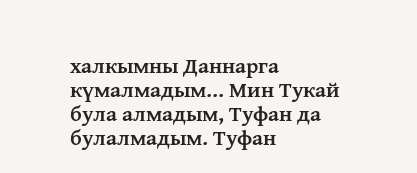халкымны Даннарга күмалмадым... Мин Тукай була алмадым, Туфан да булалмадым. Туфан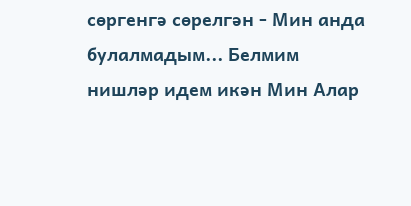сөргенгә сөрелгән - Мин анда булалмадым... Белмим нишләр идем икән Мин Алар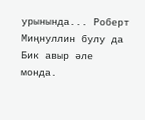урынында... Роберт Миңнуллин булу да Бик авыр әле монда.